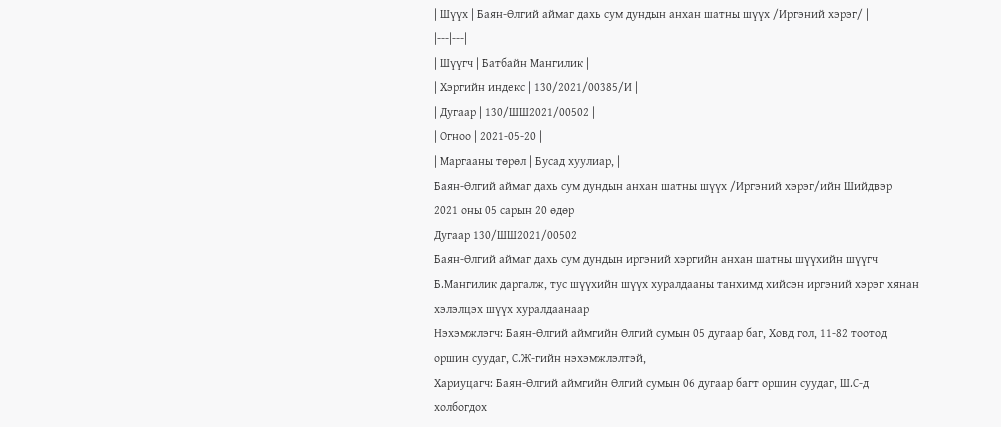| Шүүх | Баян-Өлгий аймаг дахь сум дундын анхан шатны шүүх /Иргэний хэрэг/ |
|---|---|
| Шүүгч | Батбайн Мангилик |
| Хэргийн индекс | 130/2021/00385/И |
| Дугаар | 130/ШШ2021/00502 |
| Огноо | 2021-05-20 |
| Маргааны төрөл | Бусад хуулиар, |
Баян-Өлгий аймаг дахь сум дундын анхан шатны шүүх /Иргэний хэрэг/ийн Шийдвэр
2021 оны 05 сарын 20 өдөр
Дугаар 130/ШШ2021/00502
Баян-Өлгий аймаг дахь сум дундын иргэний хэргийн анхан шатны шүүхийн шүүгч Б.Мангилик даргалж, тус шүүхийн шүүх хуралдааны танхимд хийсэн иргэний хэрэг хянан хэлэлцэх шүүх хуралдаанаар
Нэхэмжлэгч: Баян-Өлгий аймгийн Өлгий сумын 05 дугаар баг, Ховд гол, 11-82 тоотод оршин суудаг, С.Ж-гийн нэхэмжлэлтэй,
Хариуцагч: Баян-Өлгий аймгийн Өлгий сумын 06 дугаар багт оршин суудаг, Ш.С-д холбогдох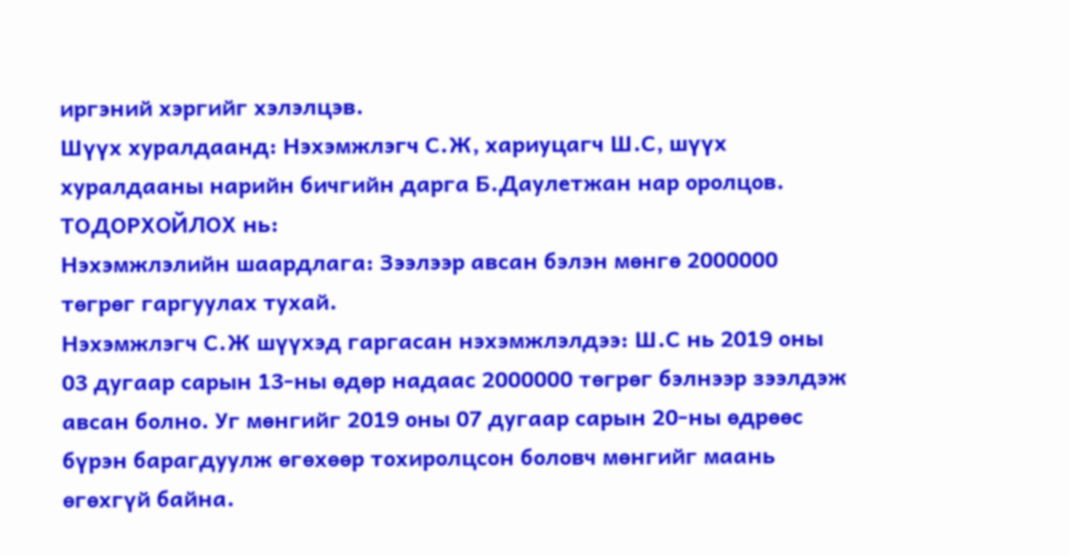иргэний хэргийг хэлэлцэв.
Шүүх хуралдаанд: Нэхэмжлэгч С.Ж, хариуцагч Ш.С, шүүх хуралдааны нарийн бичгийн дарга Б.Даулетжан нар оролцов.
ТОДОРХОЙЛОХ нь:
Нэхэмжлэлийн шаардлага: Зээлээр авсан бэлэн мөнгө 2000000 төгрөг гаргуулах тухай.
Нэхэмжлэгч С.Ж шүүхэд гаргасан нэхэмжлэлдээ: Ш.С нь 2019 оны 03 дугаар сарын 13-ны өдөр надаас 2000000 төгрөг бэлнээр зээлдэж авсан болно. Уг мөнгийг 2019 оны 07 дугаар сарын 20-ны өдрөөс бүрэн барагдуулж өгөхөөр тохиролцсон боловч мөнгийг маань өгөхгүй байна.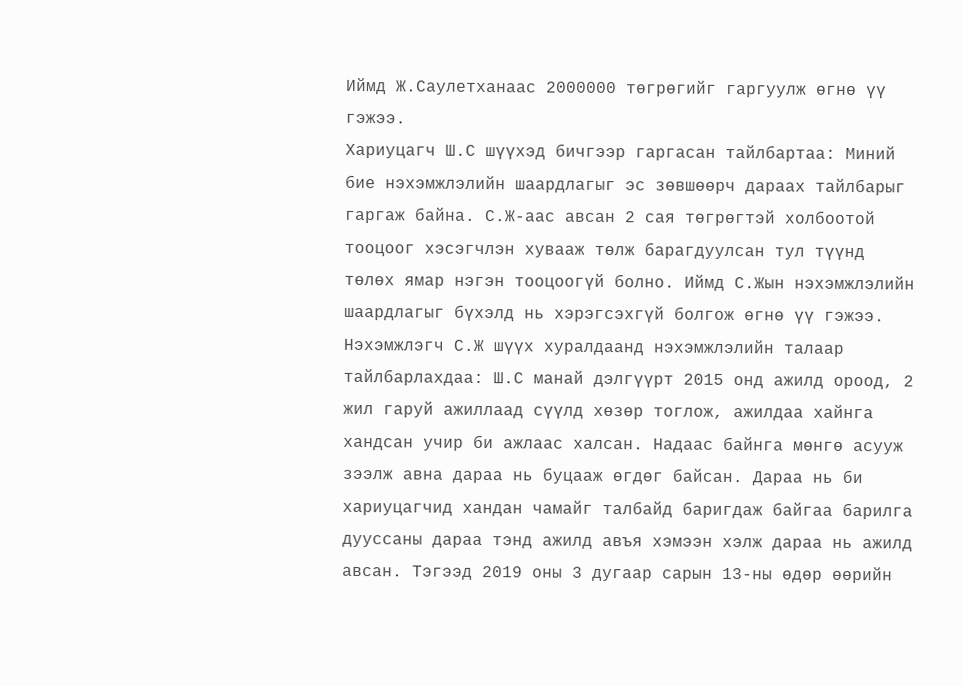Иймд Ж.Саулетханаас 2000000 төгрөгийг гаргуулж өгнө үү гэжээ.
Хариуцагч Ш.С шүүхэд бичгээр гаргасан тайлбартаа: Миний бие нэхэмжлэлийн шаардлагыг эс зөвшөөрч дараах тайлбарыг гаргаж байна. С.Ж-аас авсан 2 сая төгрөгтэй холбоотой тооцоог хэсэгчлэн хувааж төлж барагдуулсан тул түүнд төлөх ямар нэгэн тооцоогүй болно. Иймд С.Жын нэхэмжлэлийн шаардлагыг бүхэлд нь хэрэгсэхгүй болгож өгнө үү гэжээ.
Нэхэмжлэгч С.Ж шүүх хуралдаанд нэхэмжлэлийн талаар тайлбарлахдаа: Ш.С манай дэлгүүрт 2015 онд ажилд ороод, 2 жил гаруй ажиллаад сүүлд хөзөр тоглож, ажилдаа хайнга хандсан учир би ажлаас халсан. Надаас байнга мөнгө асууж зээлж авна дараа нь буцааж өгдөг байсан. Дараа нь би хариуцагчид хандан чамайг талбайд баригдаж байгаа барилга дууссаны дараа тэнд ажилд авъя хэмээн хэлж дараа нь ажилд авсан. Тэгээд 2019 оны 3 дугаар сарын 13-ны өдөр өөрийн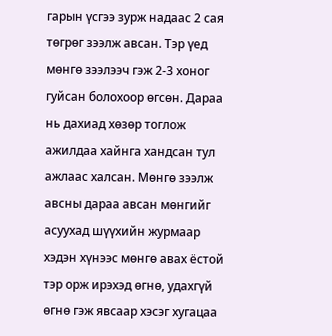гарын үсгээ зурж надаас 2 сая төгрөг зээлж авсан. Тэр үед мөнгө зээлээч гэж 2-3 хоног гуйсан болохоор өгсөн. Дараа нь дахиад хөзөр тоглож ажилдаа хайнга хандсан тул ажлаас халсан. Мөнгө зээлж авсны дараа авсан мөнгийг асуухад шүүхийн журмаар хэдэн хүнээс мөнгө авах ёстой тэр орж ирэхэд өгнө, удахгүй өгнө гэж явсаар хэсэг хугацаа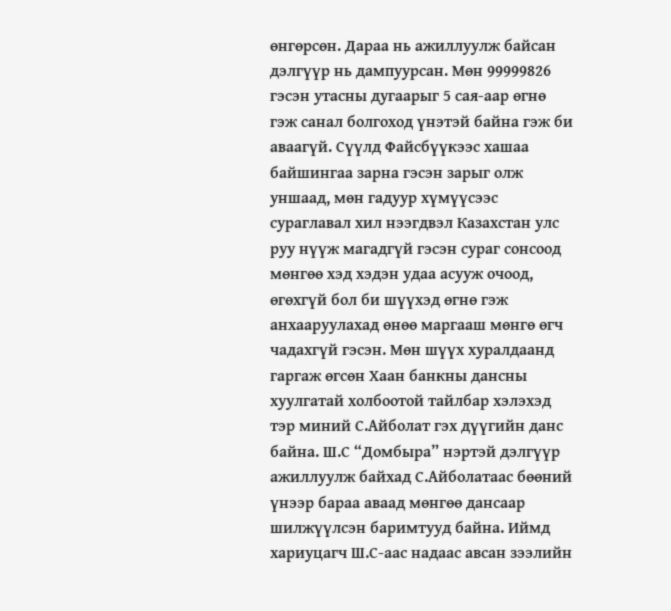өнгөрсөн. Дараа нь ажиллуулж байсан дэлгүүр нь дампуурсан. Мөн 99999826 гэсэн утасны дугаарыг 5 сая-аар өгнө гэж санал болгоход үнэтэй байна гэж би аваагүй. Сүүлд Файсбүүкээс хашаа байшингаа зарна гэсэн зарыг олж уншаад, мөн гадуур хүмүүсээс сураглавал хил нээгдвэл Казахстан улс руу нүүж магадгүй гэсэн сураг сонсоод мөнгөө хэд хэдэн удаа асууж очоод, өгөхгүй бол би шүүхэд өгнө гэж анхааруулахад өнөө маргааш мөнгө өгч чадахгүй гэсэн. Мөн шүүх хуралдаанд гаргаж өгсөн Хаан банкны дансны хуулгатай холбоотой тайлбар хэлэхэд тэр миний С.Айболат гэх дүүгийн данс байна. Ш.С “Домбыра” нэртэй дэлгүүр ажиллуулж байхад С.Айболатаас бөөний үнээр бараа аваад мөнгөө дансаар шилжүүлсэн баримтууд байна. Иймд хариуцагч Ш.С-аас надаас авсан зээлийн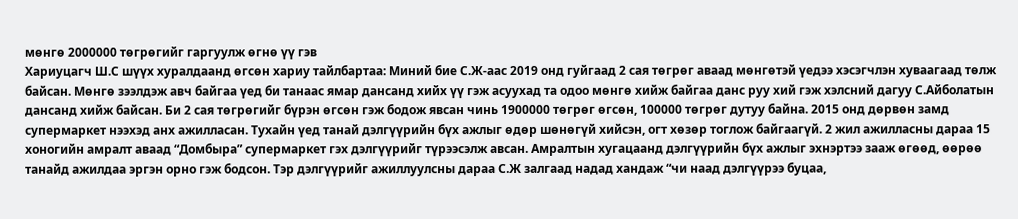мөнгө 2000000 төгрөгийг гаргуулж өгнө үү гэв
Хариуцагч Ш.С шүүх хуралдаанд өгсөн хариу тайлбартаа: Миний бие С.Ж-аас 2019 онд гуйгаад 2 сая төгрөг аваад мөнгөтэй үедээ хэсэгчлэн хуваагаад төлж байсан. Мөнгө зээлдэж авч байгаа үед би танаас ямар дансанд хийх үү гэж асуухад та одоо мөнгө хийж байгаа данс руу хий гэж хэлсний дагуу С.Айболатын дансанд хийж байсан. Би 2 сая төгрөгийг бүрэн өгсөн гэж бодож явсан чинь 1900000 төгрөг өгсөн, 100000 төгрөг дутуу байна. 2015 онд дөрвөн замд супермаркет нээхэд анх ажилласан. Тухайн үед танай дэлгүүрийн бүх ажлыг өдөр шөнөгүй хийсэн, огт хөзөр тоглож байгаагүй. 2 жил ажилласны дараа 15 хоногийн амралт аваад “Домбыра” супермаркет гэх дэлгүүрийг түрээсэлж авсан. Амралтын хугацаанд дэлгүүрийн бүх ажлыг эхнэртээ зааж өгөөд, өөрөө танайд ажилдаа эргэн орно гэж бодсон. Тэр дэлгүүрийг ажиллуулсны дараа С.Ж залгаад надад хандаж “чи наад дэлгүүрээ буцаа,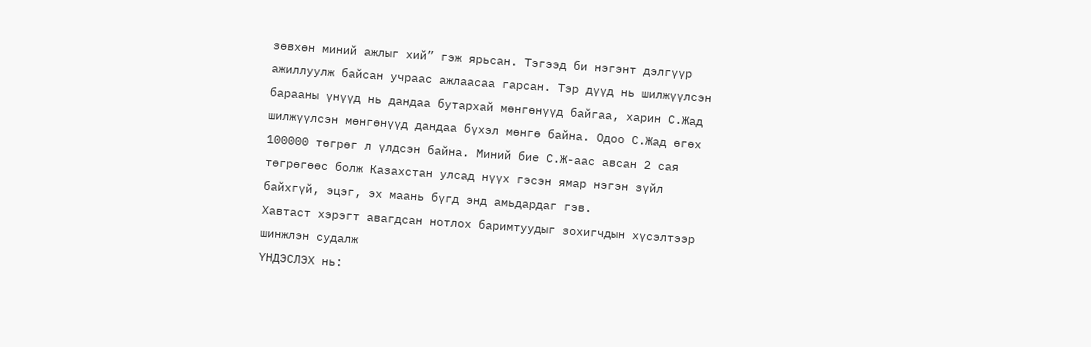зөвхөн миний ажлыг хий” гэж ярьсан. Тэгээд би нэгэнт дэлгүүр ажиллуулж байсан учраас ажлаасаа гарсан. Тэр дүүд нь шилжүүлсэн барааны үнүүд нь дандаа бутархай мөнгөнүүд байгаа, харин С.Жад шилжүүлсэн мөнгөнүүд дандаа бүхэл мөнгө байна. Одоо С.Жад өгөх 100000 төгрөг л үлдсэн байна. Миний бие С.Ж-аас авсан 2 сая төгрөгөөс болж Казахстан улсад нүүх гэсэн ямар нэгэн зүйл байхгүй, эцэг, эх маань бүгд энд амьдардаг гэв.
Хавтаст хэрэгт авагдсан нотлох баримтуудыг зохигчдын хүсэлтээр шинжлэн судалж
ҮНДЭСЛЭХ нь: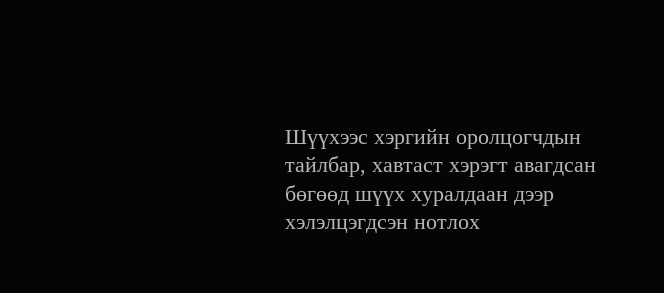Шүүхээс хэргийн оролцогчдын тайлбар, хавтаст хэрэгт авагдсан бөгөөд шүүх хуралдаан дээр хэлэлцэгдсэн нотлох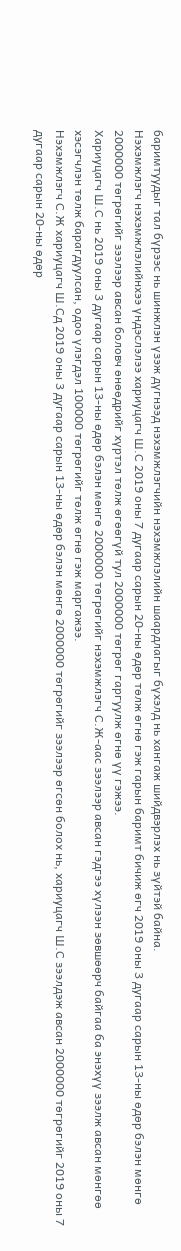баримтуудыг тал бүрээс нь шинжлэн үзэж дүгнээд нэхэмжлэгчийн нэхэмжлэлийн шаардлагыг бүхэлд нь хангаж шийдвэрлэх нь зүйтэй байна.
Нэхэмжлэгч нэхэмжлэлийнхээ үндэслэлээ хариуцагч Ш.С 2019 оны 7 дугаар сарын 20-ны өдөр төлж өгнө гэж гарын баримт бичиж өгч 2019 оны 3 дугаар сарын 13-ны өдөр бэлэн мөнгө 2000000 төгрөгийг зээлээр авсан боловч өнөөдрийг хүртэл төлж өгөөгүй тул 2000000 төгрөг гаргуулж өгнө үү гэжээ.
Хариуцагч Ш.С нь 2019 оны 3 дугаар сарын 13-ны өдөр бэлэн мөнгө 2000000 төгрөгийг нэхэмжлэгч С.Ж-аас зээлээр авсан гэдгээ хүлээн зөвшөөрч байгаа ба энэхүү зээлж авсан мөнгөө хэсэгчлэн төлж барагдуулсан, одоо үлэгдэл 100000 төгрөгийг төлж өгнө гэж маргажээ.
Нэхэмжлэгч С.Ж хариуцагч Ш.Сд 2019 оны 3 дугаар сарын 13-ны өдөр бэлэн мөнгө 2000000 төгрөгийг зээлээр өгсөн болох нь, хариуцагч Ш.С зээлдэж авсан 2000000 төгрөгийг 2019 оны 7 дугаар сарын 20-ны өдөр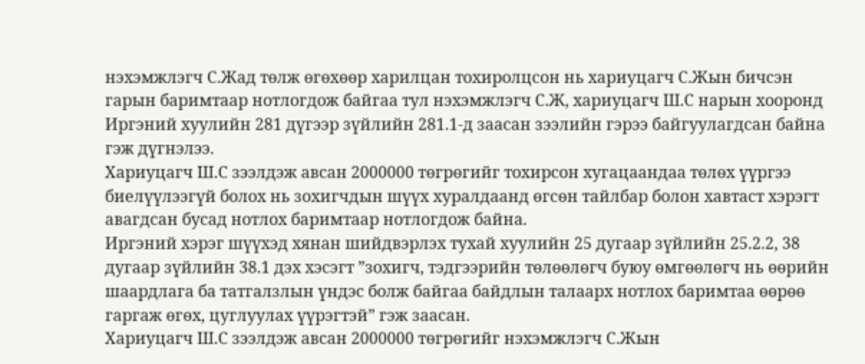нэхэмжлэгч С.Жад төлж өгөхөөр харилцан тохиролцсон нь хариуцагч С.Жын бичсэн гарын баримтаар нотлогдож байгаа тул нэхэмжлэгч С.Ж, хариуцагч Ш.С нарын хооронд Иргэний хуулийн 281 дүгээр зүйлийн 281.1-д заасан зээлийн гэрээ байгуулагдсан байна гэж дүгнэлээ.
Хариуцагч Ш.С зээлдэж авсан 2000000 төгрөгийг тохирсон хугацаандаа төлөх үүргээ биелүүлээгүй болох нь зохигчдын шүүх хуралдаанд өгсөн тайлбар болон хавтаст хэрэгт авагдсан бусад нотлох баримтаар нотлогдож байна.
Иргэний хэрэг шүүхэд хянан шийдвэрлэх тухай хуулийн 25 дугаар зүйлийн 25.2.2, 38 дугаар зүйлийн 38.1 дэх хэсэгт ”зохигч, тэдгээрийн төлөөлөгч буюу өмгөөлөгч нь өөрийн шаардлага ба татгалзлын үндэс болж байгаа байдлын талаарх нотлох баримтаа өөрөө гаргаж өгөх, цуглуулах үүрэгтэй” гэж заасан.
Хариуцагч Ш.С зээлдэж авсан 2000000 төгрөгийг нэхэмжлэгч С.Жын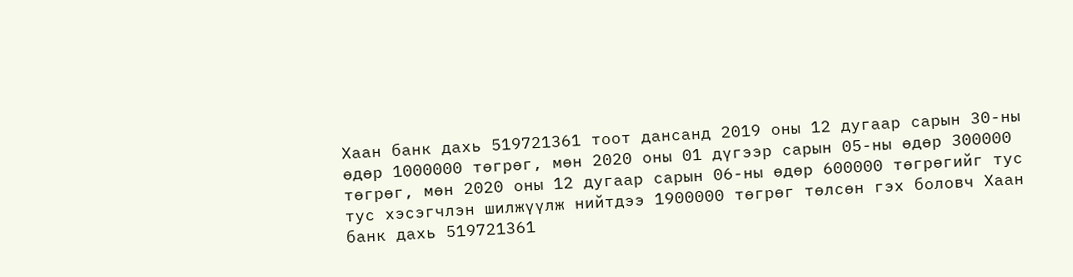Хаан банк дахь 519721361 тоот дансанд 2019 оны 12 дугаар сарын 30-ны өдөр 1000000 төгрөг, мөн 2020 оны 01 дүгээр сарын 05-ны өдөр 300000 төгрөг, мөн 2020 оны 12 дугаар сарын 06-ны өдөр 600000 төгрөгийг тус тус хэсэгчлэн шилжүүлж нийтдээ 1900000 төгрөг төлсөн гэх боловч Хаан банк дахь 519721361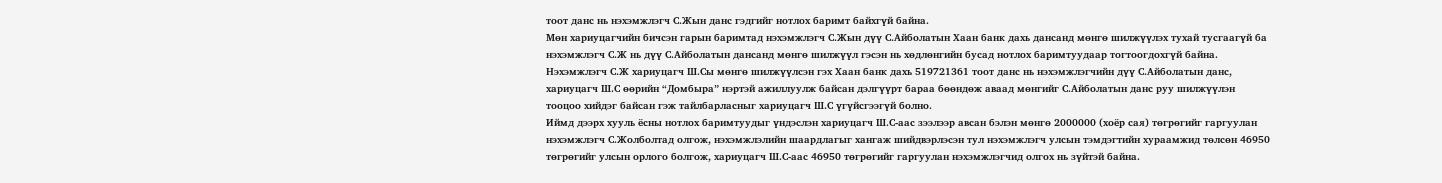тоот данс нь нэхэмжлэгч С.Жын данс гэдгийг нотлох баримт байхгүй байна.
Мөн хариуцагчийн бичсэн гарын баримтад нэхэмжлэгч С.Жын дүү С.Айболатын Хаан банк дахь дансанд мөнгө шилжүүлэх тухай тусгаагүй ба нэхэмжлэгч С.Ж нь дүү С.Айболатын дансанд мөнгө шилжүүл гэсэн нь хөдлөнгийн бусад нотлох баримтуудаар тогтоогдохгүй байна.
Нэхэмжлэгч С.Ж хариуцагч Ш.Сы мөнгө шилжүүлсэн гэх Хаан банк дахь 519721361 тоот данс нь нэхэмжлэгчийн дүү С.Айболатын данс, хариуцагч Ш.С өөрийн “Домбыра” нэртэй ажиллуулж байсан дэлгүүрт бараа бөөндөж аваад мөнгийг С.Айболатын данс руу шилжүүлэн тооцоо хийдэг байсан гэж тайлбарласныг хариуцагч Ш.С үгүйсгээгүй болно.
Иймд дээрх хууль ёсны нотлох баримтуудыг үндэслэн хариуцагч Ш.С-аас зээлээр авсан бэлэн мөнгө 2000000 (хоёр сая) төгрөгийг гаргуулан нэхэмжлэгч С.Жолболтад олгож, нэхэмжлэлийн шаардлагыг хангаж шийдвэрлэсэн тул нэхэмжлэгч улсын тэмдэгтийн хураамжид төлсөн 46950 төгрөгийг улсын орлого болгож, хариуцагч Ш.С-аас 46950 төгрөгийг гаргуулан нэхэмжлэгчид олгох нь зүйтэй байна.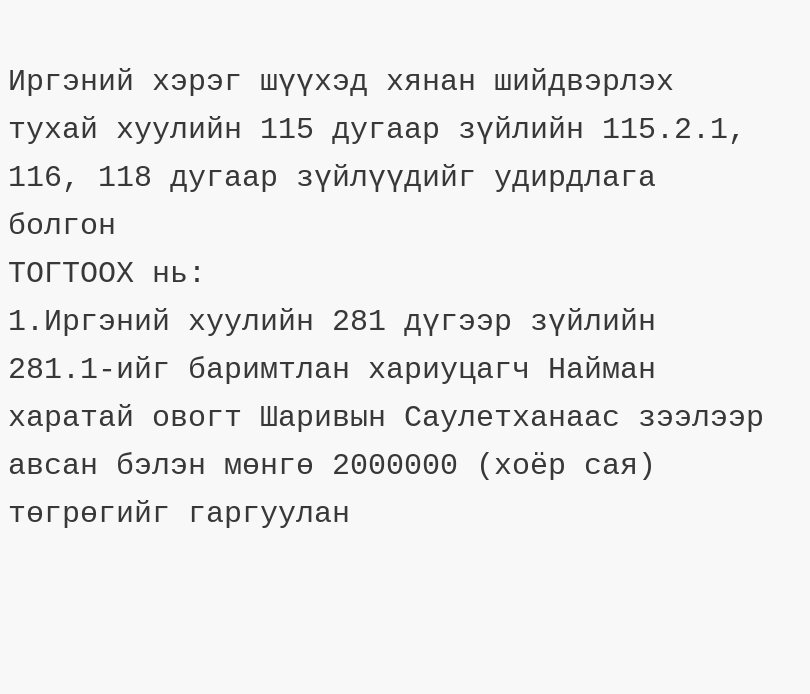Иргэний хэрэг шүүхэд хянан шийдвэрлэх тухай хуулийн 115 дугаар зүйлийн 115.2.1, 116, 118 дугаар зүйлүүдийг удирдлага болгон
ТОГТООХ нь:
1.Иргэний хуулийн 281 дүгээр зүйлийн 281.1-ийг баримтлан хариуцагч Найман харатай овогт Шаривын Саулетханаас зээлээр авсан бэлэн мөнгө 2000000 (хоёр сая) төгрөгийг гаргуулан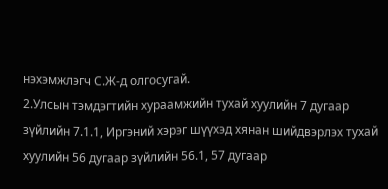нэхэмжлэгч С.Ж-д олгосугай.
2.Улсын тэмдэгтийн хураамжийн тухай хуулийн 7 дугаар зүйлийн 7.1.1, Иргэний хэрэг шүүхэд хянан шийдвэрлэх тухай хуулийн 56 дугаар зүйлийн 56.1, 57 дугаар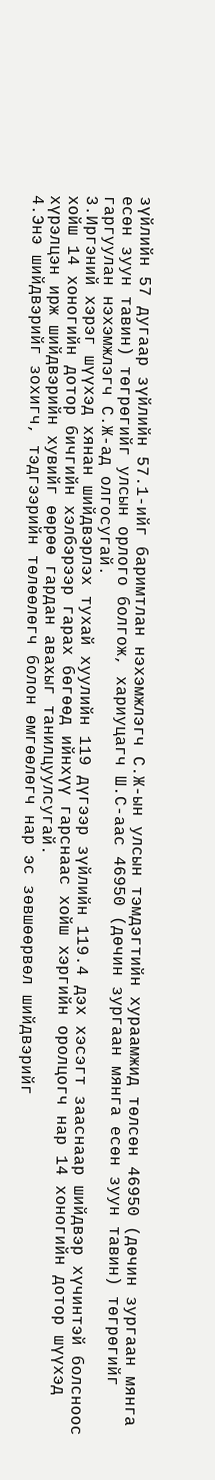зүйлийн 57 дугаар зүйлийн 57.1-ийг баримтлан нэхэмжлэгч С.Ж-ын улсын тэмдэгтийн хураамжид төлсөн 46950 (дөчин зургаан мянга есөн зуун тавин) төгрөгийг улсын орлого болгож, хариуцагч Ш.С-аас 46950 (дөчин зургаан мянга есөн зуун тавин) төгрөгийг гаргуулан нэхэмжлэгч С.Ж-ад олгосугай.
3.Иргэний хэрэг шүүхэд хянан шийдвэрлэх тухай хуулийн 119 дүгээр зүйлийн 119.4 дэх хэсэгт зааснаар шийдвэр хүчинтэй болсноос хойш 14 хоногийн дотор бичгийн хэлбэрээр гарах бөгөөд ийнхүү гарснаас хойш хэргийн оролцогч нар 14 хоногийн дотор шүүхэд хүрэлцэн ирж шийдвэрийн хувийг өөрөө гардан авахыг танилцуулсугай.
4.Энэ шийдвэрийг зохигч, тэдгээрийн төлөөлөгч болон өмгөөлөгч нар эс зөвшөөрвөл шийдвэрийг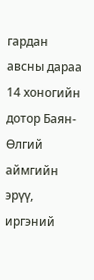гардан авсны дараа 14 хоногийн дотор Баян-Өлгий аймгийн эрүү, иргэний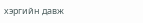хэргийн давж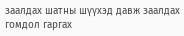заалдах шатны шүүхэд давж заалдах гомдол гаргах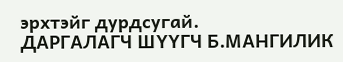эрхтэйг дурдсугай.
ДАРГАЛАГЧ ШҮҮГЧ Б.МАНГИЛИК